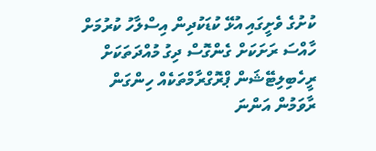ކުށުގެ ވެށީގައި އުޅޭ ކުޑަކުދިން އިސްލާހު ކުރުމަށް ހާއްސަ ރަށަކަށް ގެންގޮސް ދިގު މުއްދަތަކަށް ރީހެބިލިޓޭޝަން ޕްރޮގްރާމްތަކެއް ހިންގަން ރާވަމުން އަންނަ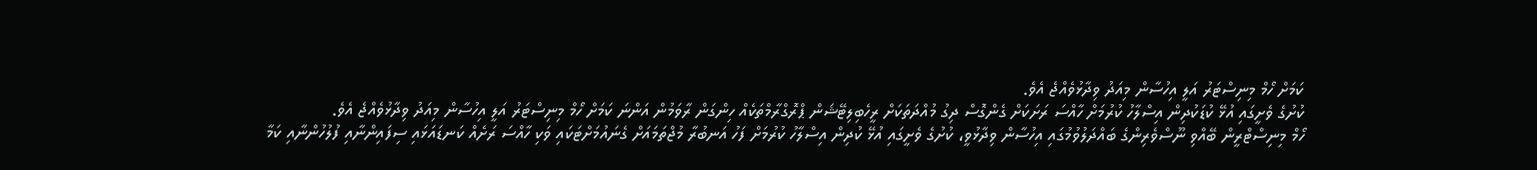ކަމަށް ހޯމް މިނިސްޓަރު އަލީ އިހުސާން މިއަދު ވިދާޅުވެއްޖެ އެވެ.
ކުށުގެ ވެށީގައި އުޅޭ ކުޑަކުދިން އިސްލާހު ކުރުމަށް ހާއްސަ ރަށަކަށް ގެންގޮސް ދިގު މުއްދަތަކަށް ރީހެބިލިޓޭޝަން ޕްރޮގްރާމްތަކެއް ހިންގަން ރާވަމުން އަންނަ ކަމަށް ހޯމް މިނިސްޓަރު އަލީ އިހުސާން މިއަދު ވިދާޅުވެއްޖެ އެވެ.
ހޯމް މިނިސްޓްރީން ބޭއްވި ނޫސްވެރިންގެ ބައްދަލުވުމުގައި އިހުސާން ވިދާޅުވީ، ކުށުގެ ވެށީގައި އުޅޭ ކުދިން އިސްލާހު ކުރުމަށް ފަހު އަނބުރާ މުޖްތަމައަށް ގެނައުމަށްޓަކައި ވަކި ހާއްސަ ރަށެއް ކަނޑައަޅައި ސިފައިންނާއި ފުލުހުންނާއި ކަމާ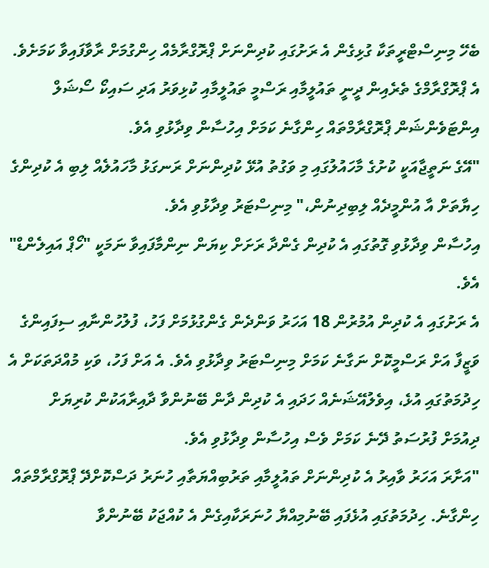ބެހޭ މިނިސްޓްރީތަކާ ގުޅިގެން އެ ރަށުގައި ކުދިންނަށް ޕްރޮގްރާމެއް ހިންގުމަށް ރާވާފައިވާ ކަމަށެވެ.
އެ ޕްރޮގްރާމްގެ ތެރެއިން ދީނީ ތައުލީމާއި ރަސްމީ ތައުލީމާއި ކުޅިވަރު އަދި ސައިކޯ ސޯޝަލް އިންޓަވެންޝަން ޕްރޮގްރާމްތައް ހިންގާނެ ކަމަށް އިހުސާން ވިދާޅުވި އެވެ.
"އޭގެ ނަތީޖާއަކީ ކުށުގެ މާހައުލުގައި މި ވަގުތު އުޅޭ ކުދިންނަށް ރަނގަޅު މާހައުލެއް ލިބި އެ ކުދިންގެ ހިޔާތަށް އާ އުންމީދެއް ލިބިދިނުން،" މިނިސްޓަރު ވިދާޅުވި އެވެ.
އިހުސާން ވިދާޅުވި ގޮތުގައި އެ ކުދިން ގެންދާ ރަށަށް ކިޔަން ނިންމާފައިވާ ނަމަކީ "ހޯޕް އައިލެންޑް" އެވެ.
އެ ރަށުގައި އެ ކުދިން އުމުރުން 18 އަހަރު ވަންދެން ގެންގުޅުމަށް ފަހު، ފުލުހުންނާއި ސިފައިންގެ ވަޒީފާ އަށް ރަސްމީކޮށް ނަގާނެ ކަމަށް މިނިސްޓަރު ވިދާޅުވި އެވެ. އެ އަށް ފަހު، ވަކި މުއްދަތަކަށް އެ ހިދުމަތުގައި އުޅެ، އިވެލުއޭޝަނެއް ހަދައި އެ ކުދިން ދާން ބޭނުންވާ ދާއިރާއަކުން ކުރިޔަށް ދިއުމަށް ފުރުސަތު ދޭނެ ކަމަށް ވެސް އިހުސާން ވިދާޅުވި އެވެ.
"އަށާރަ އަހަރު ވާއިރު އެ ކުދިންނަށް ތައުލީމާއި ތަރުބިއްޔަތާއި ހުނަރު ދަސްކޮށްދޭ ޕްރޮގްރާމްތައް ހިންގާނެ. ހިދުމަތުގައި އުޅެފައި ބޭނުމިއްޔާ ހުނަރަކާއިގެން އެ ކުއްޖަކު ބޭނުންވާ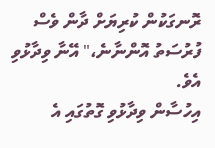ރޮނގަކުން ކުރިޔަށް ދާން ވެސް ފުރުސަތު އޮންނާނެ،" އޭނާ ވިދާޅުވި އެވެ.
އިހުސާން ވިދާޅުވި ގޮތުގައި އެ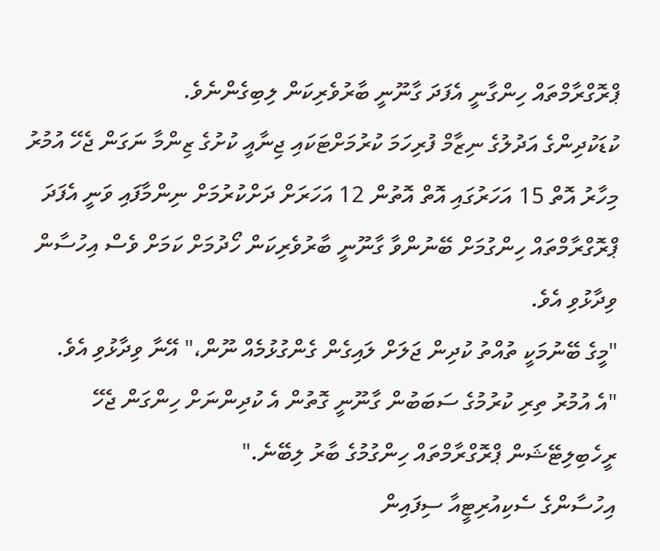ޕްރޮގްރާމްތައް ހިންގާނީ އެފަދަ ގާނޫނީ ބާރުވެރިކަން ލިބިގެންނެވެ.
ކުޑަކުދިންގެ އަދުލުގެ ނިޒާމް ފުރިހަމަ ކުރުމަށްޓަކައި ޖިނާއީ ކުށުގެ ޒިންމާ ނަގަން ޖެހޭ އުމުރު މިހާރު އޮތް 15 އަހަރުގައި އޮތް އޮތުން 12 އަހަރަށް ދަށްކުރުމަށް ނިންމާފައި ވަނީ އެފަދަ ޕްރޮގްރާމްތައް ހިންގުމަށް ބޭނުންވާ ގާނޫނީ ބާރުވެރިކަން ހޯދުމަށް ކަމަށް ވެސް އިހުސާން ވިދާޅުވި އެވެ.
"މީގެ ބޭނުމަކީ ތުއްތު ކުދިން ޖަލަށް ލައިގެން ގެންގުޅުމެއް ނޫން،" އޭނާ ވިދާޅުވި އެވެ.
"އެ އުމުރު ތިރި ކުރުމުގެ ސަބަބުން ގާނޫނީ ގޮތުން އެ ކުދިންނަށް ހިންގަން ޖެހޭ ރީހެބިލިޓޭޝަން ޕްރޮގްރާމްތައް ހިންގުމުގެ ބާރު ލިބޭނެ."
އިހުސާންގެ ސެކިއުރިޓީއާ ސިފައިން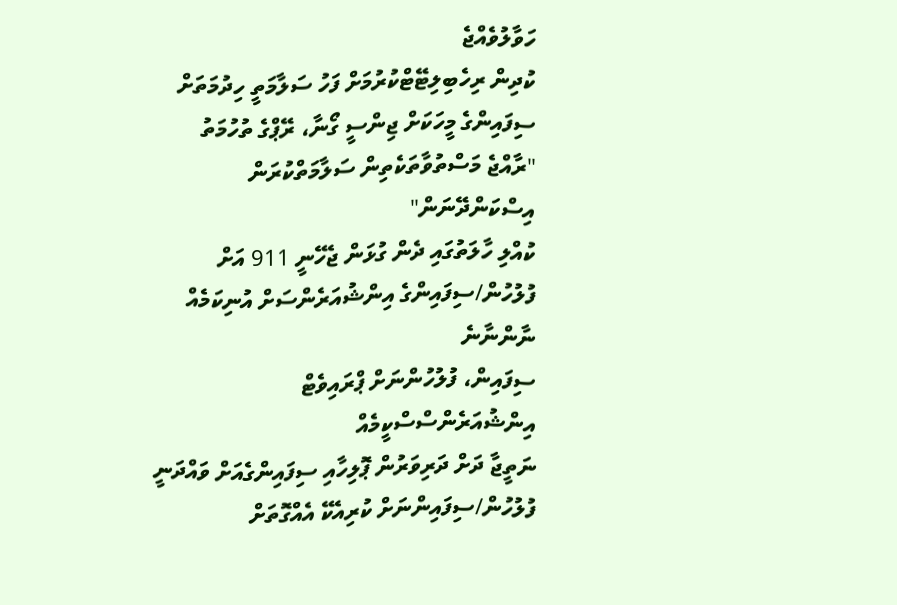ހަވާލުވެއްޖެ
ކުދިން ރިހެބިލިޓޭޓްކުރުމަށް ފަހު ސަލާމަތީ ހިދުމަތަށް
ސިފައިންގެ މީހަކަށް ޖިންސީ ގޯނާ، ރޭޕްގެ ތުހުމަތު
"ރާއްޖެ މަސްތުވާތަކެތިން ސަލާމަތްކުރަން އިސްކަންދޭނަން"
ކުއްލި ހާލަތުގައި ދެން ގުޅަން ޖެހޭނީ 911 އަށް
ފުލުހުން/ސިފައިންގެ އިންޝުއަރެންސަށް އުނިކަމެއް ނާންނާނެ
ސިފައިން، ފުލުހުންނަށް ޕްރައިވެޓް އިންޝުއަރެންސްސްކީމެއް
ނަތީޖާ ދަށް ދަރިވަރުން ޕޮލިހާއި ސިފައިންގެއަށް ވައްދަނީ
ފުލުހުން/ސިފައިންނަށް ކުރިއެކޭ އެއްގޮތަށް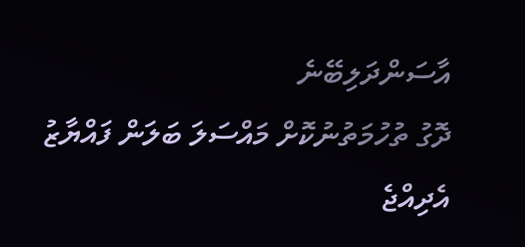އާސަންދަލިބޭނެ
ދޮގު ތުހުމަތުނުކޮށް މައްސަލަ ބަލަން ފައްޔާޒު އެދިއްޖެ